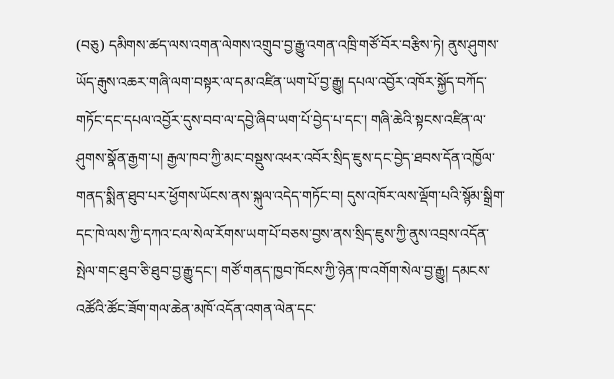(བཅུ) དམིགས་ཚད་ལས་འགན་ལེགས་འགྲུབ་བྱ་རྒྱུ་འགན་འཁྲི་གཙོ་བོར་བརྩིས་ཏེ། ནུས་ཤུགས་ཡོད་རྒུས་འཆར་གཞི་ལག་བསྟར་ལ་དམ་འཛིན་ཡག་པོ་བྱ་རྒྱུ། དཔལ་འབྱོར་འཁོར་སྐྱོད་བཀོད་གཏོང་དང་དཔལ་འབྱོར་དུས་བབ་ལ་དབྱེ་ཞིབ་ཡག་པོ་བྱེད་པ་དང་། གཞི་ཆེའི་སྟངས་འཛིན་ལ་ཤུགས་སྣོན་རྒྱག་པ། རྒྱལ་ཁབ་ཀྱི་མང་བསྡུས་འཕར་འབོར་སྲིད་ཇུས་དང་བྱེད་ཐབས་དོན་འཁྱོལ་གནད་སྨིན་ཐུབ་པར་ཕྱོགས་ཡོངས་ནས་སྐུལ་འདེད་གཏོང་བ། དུས་འཁོར་ལས་ལྡོག་པའི་སྙོམ་སྒྲིག་དང་ཁེ་ལས་ཀྱི་དཀའ་ངལ་སེལ་རོགས་ཡག་པོ་བཅས་བྱས་ནས་སྲིད་ཇུས་ཀྱི་ནུས་འབྲས་འདོན་སྤེལ་གང་ཐུབ་ཅི་ཐུབ་བྱ་རྒྱུ་དང་། གཙོ་གནད་ཁྱབ་ཁོངས་ཀྱི་ཉེན་ཁ་འགོག་སེལ་བྱ་རྒྱུ། དམངས་འཚོའི་ཚོང་ཟོག་གལ་ཆེན་མཁོ་འདོན་འགན་ལེན་དང་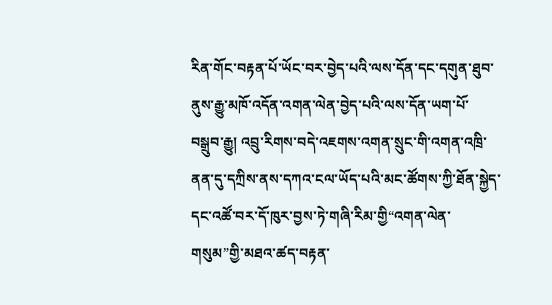རིན་གོང་བརྟན་པོ་ཡོང་བར་བྱེད་པའི་ལས་དོན་དང་དགུན་ཐུབ་ནུས་རྒྱུ་མཁོ་འདོན་འགན་ལེན་བྱེད་པའི་ལས་དོན་ཡག་པོ་བསྒྲུབ་རྒྱུ། འབྲུ་རིགས་བདེ་འཇགས་འགན་སྲུང་གི་འགན་འཁྲི་ནན་དུ་དཀྲིས་ནས་དཀའ་ངལ་ཡོད་པའི་མང་ཚོགས་ཀྱི་ཐོན་སྐྱེད་དང་འཚོ་བར་དོ་ཁུར་བྱས་ཏེ་གཞི་རིམ་གྱི“འགན་ལེན་གསུམ”གྱི་མཐའ་ཚད་བརྟན་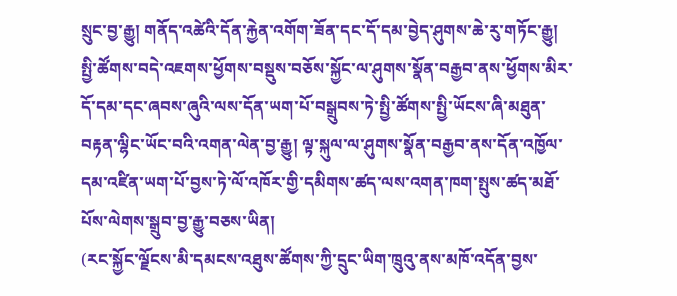སྲུང་བྱ་རྒྱུ། གནོད་འཚེའི་དོན་རྐྱེན་འགོག་ཟོན་དང་དོ་དམ་བྱེད་ཤུགས་ཆེ་རུ་གཏོང་རྒྱུ། སྤྱི་ཚོགས་བདེ་འཇགས་ཕྱོགས་བསྡུས་བཅོས་སྐྱོང་ལ་ཤུགས་སྣོན་བརྒྱབ་ནས་ཕྱོགས་མིར་དོ་དམ་དང་ཞབས་ཞུའི་ལས་དོན་ཡག་པོ་བསྒྲུབས་ཏེ་སྤྱི་ཚོགས་སྤྱི་ཡོངས་ཞི་མཐུན་བརྟན་ལྷིང་ཡོང་བའི་འགན་ལེན་བྱ་རྒྱུ། ལྟ་སྐུལ་ལ་ཤུགས་སྣོན་བརྒྱབ་ནས་དོན་འཁྱོལ་དམ་འཛིན་ཡག་པོ་བྱས་ཏེ་ལོ་འཁོར་གྱི་དམིགས་ཚད་ལས་འགན་ཁག་སྤུས་ཚད་མཐོ་པོས་ལེགས་སྒྲུབ་བྱ་རྒྱུ་བཅས་ཡིན།
(རང་སྐྱོང་ལྗོངས་མི་དམངས་འཐུས་ཚོགས་ཀྱི་དྲུང་ཡིག་ཁྲུའུ་ནས་མཁོ་འདོན་བྱས་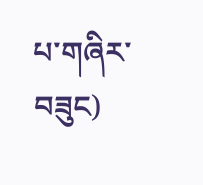པ་གཞིར་བཟུང)